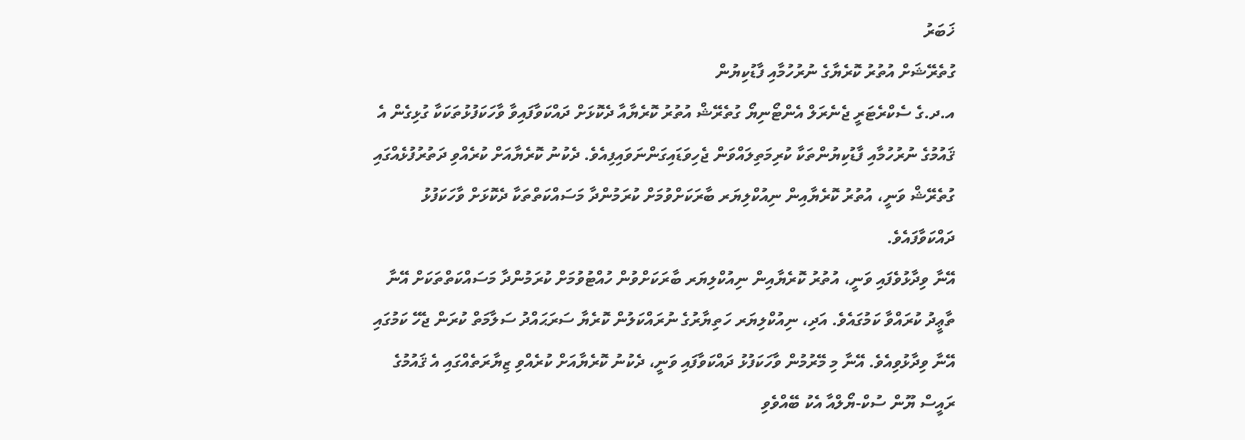ޚަބަރު
ގުތެރޭޝަށް އުތުރު ކޮރެޔާގެ ނުރުހުމާއި ފާޑުކިޔުން
އ.ދ.ގެ ސެކްރެޓަރީ ޖެނެރަލް އެންޓޯނިޔޯ ގުތެރޭޝް އުތުރު ކޮރެޔާއާ ދެކޮޅަށް ދައްކަވާފައިވާ ވާހަކަފުޅުތަކަކާ ގުޅިގެން އެ ޤައުމުގެ ނުރުހުމާއި ފާޑުކިޔުންތަކާ ކުރިމަތިލައްވަން ޖެހިވަޑައިގަންނަވައިފިއެވެ. ދެކުނު ކޮރެޔާއަށް ކުރެއްވި ދަތުރުފުޅެއްގައި ގުތެރޭޝް ވަނީ، އުތުރު ކޮރެޔާއިން ނިއުކްލިޔަރ ބާރަކަށްވުމަށް ކުރަމުންދާ މަސައްކަތްތަކާ ދެކޮޅަށް ވާހަކަފުޅު ދައްކަވާފައެވެ.
އޭނާ ވިދާޅުވެފައި ވަނީ، އުތުރު ކޮރެޔާއިން ނިއުކްލިޔަރ ބާރަކަށްވުން ހުއްޓުވުމަށް ކުރަމުންދާ މަސައްކަތްތަކަށް އޭނާ ތާޢީދު ކުރައްވާ ކަމުގައެވެ. އަދި، ނިއުކްލިޔަރ ހަތިޔާރުގެ ނުރައްކަލުން ކޮރެޔާ ސަރަޙައްދު ސަލާމަތް ކުރަން ޖެހޭ ކަމުގައި އޭނާ ވިދާޅުވިއެވެ. އޭނާ މި މޭރުމުން ވާހަކަފުޅު ދައްކަވާފައި ވަނީ، ދެކުނު ކޮރެޔާއަށް ކުރެއްވި ޒިޔާރަތެއްގައި އެ ޤައުމުގެ ރައީސް ޔޫން ސުކް-ޔޯލްއާ އެކު ބޭއްވެވި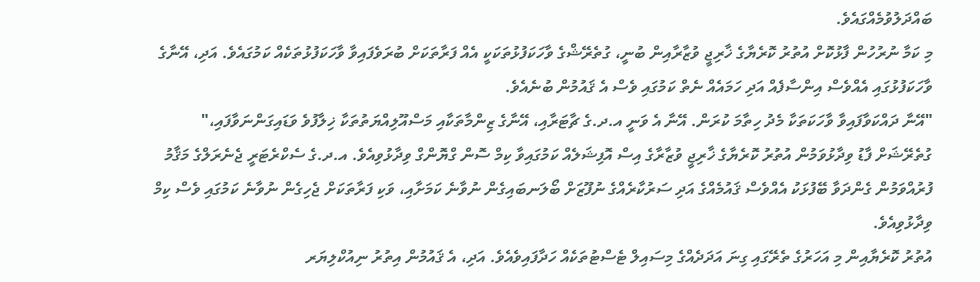ބައްދަލުވުމެއްގައެވެ.
މި ކަމާ ނުރުހުން ފާޅުކޮށް އުތުރު ކޮރެޔާގެ ޚާރިޖީ ވުޒާރާއިން ބުނީ، ގުތެރޭޝްގެ ވާހަކަފުޅުތަކަކީ އެއް ފަރާތަކަށް ބުރަވެފައިވާ ވާހަކަފުޅުތަކެއް ކަމުގައެވެ. އަދި، އޭނާގެ ވާހަކަފުޅުގައި އެއްވެސް އިންސާފެއް އަދި ހަމައެއް ނެތް ކަމުގައި ވެސް އެ ޤައުމުން ބުނެއެވެ.
"އޭނާ ދައްކަވާފައިވާ ވާހަކަތަކާ މެދު ހިތާމަ ކުރަން. އޭނާ އެ ވަނީ އ.ދ.ގެ ޗާޓަރާއި، އޭނާގެ ޒިންމާތަކާއި މަސްއޫލިއްޔަތުތަކާ ޚިލާފުވެ ވަޑައިގަންނަވާފައި،" ގުތެރޭޝަށް ފާޑު ވިދާޅުވަމުން އުތުރު ކޮރެޔާގެ ޚާރިޖީ ވުޒާރާގެ އިސް އޮފިޝަލެއް ކަމުގައިވާ ކިމް ސޮން ގްޔޮންގް ވިދާޅުވިއެވެ. އ.ދ.ގެ ސެކްރެޓަރީ ޖެނެރަލްގެ މަޤާމު ފުރުއްވަމުން ގެންދަވާ ބޭފުޅަކު އެއްވެސް ޤައުމެއްގެ އަދި ސަރުކާރެއްގެ ނުފޫޒަށް ބޯލަނބައިގެން ނުވާނެ ކަމަށާއި، ވަކި ފަރާތަކަށް ޖެހިގެން ނުވާނެ ކަމުގައި ވެސް ކިމް ވިދާޅުވިއެވެ.
އުތުރު ކޮރެޔާއިން މި އަހަރުގެ ތެރޭގައި ގިނަ އަދަދެއްގެ މިސައިލް ޓެސްޓުތަކެއް ހަދާފައިވެއެވެ. އަދި، އެ ޤައުމުން އިތުރު ނިއުކްލިޔަރ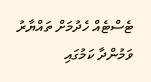ޓެސްޓެއް ހެދުމަށް ތައްޔާރު ވަމުންދާ ކަމުގައި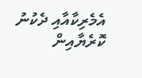އެމެރިކާއާއި ދެކުނު ކޮރެޔާއިން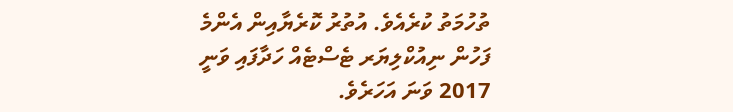ތުހުމަތު ކުރެއެވެ. އުތުރު ކޮރެޔާއިން އެންމެ ފަހުން ނިއުކްލިޔަރ ޓެސްޓެއް ހަދާފައި ވަނީ 2017 ވަނަ އަހަރެވެ.